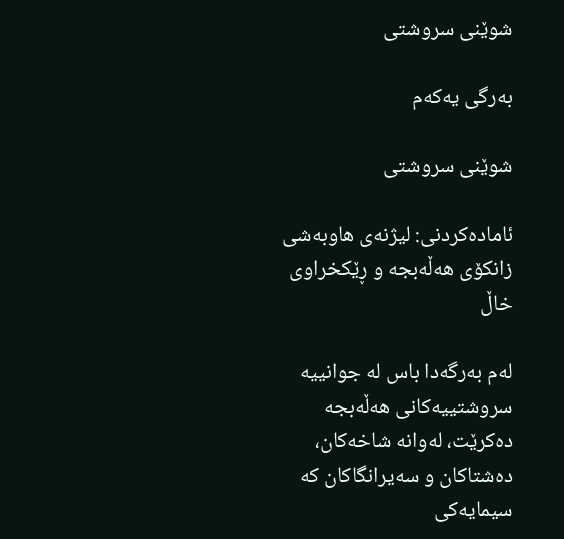شوێنی سروشتی

بەرگی یەکەم

شوێنی سروشتی

ئامادەکردنی: لیژنه‌ی هاوبه‌شی زانكۆی هه‌ڵه‌بجه‌ و ڕێكخراوی خاڵ

لەم بەرگەدا باس لە جوانییە سروشتییەکانی هەڵەبجە دەکرێت، لەوانە شاخەکان، دەشتاکان و سەیرانگاکان کە سیمایەکی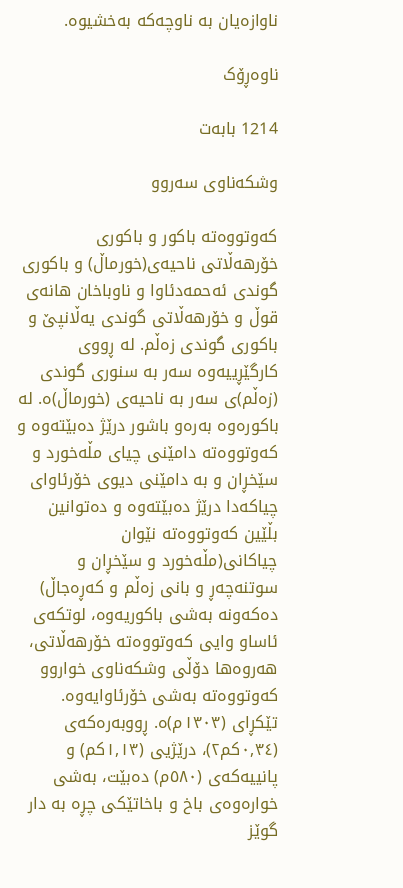ناوازەیان بە ناوچەکە بەخشیوە.

ناوەڕۆک

1214 بابەت

وشکەناوی سەروو

کەوتووەتە باکور و باکوری خۆرهەڵاتی ناحیەی(خورماڵ) و باکوری گوندی ئەحمەدئاوا و ناوباخان هانەی قوڵ و خۆرهەڵاتی گوندی یەڵانپێ و باکوری گوندی زەڵم. لە ڕووی کارگێڕییەوە سەر بە سنوری گوندی (زەڵم)ى سەر بە ناحیەی (خورماڵ)ە. لە باکورەوە بەرەو باشور درێژ دەبێتەوە و کەوتووەتە دامێنی چیای مڵەخورد و سێخڕان و بە دامێنی دیوی خۆرئاوای چیاکەدا درێژ دەبێتەوە و دەتوانین بڵێین کەوتووەتە نێوان چیاکانی(مڵەخورد و سێخڕان و سوتنەچەڕ و بانی زەڵم و کەڕەجاڵ) دەکەونە بەشی باکوریەوە، لوتکەی ئاساو وایی کەوتووەتە خۆرهەڵاتی، هەروەها دۆڵی وشکەناوی خواروو کەوتووەتە بەشی خۆرئاوایەوە. تێکڕای (١٣٠٣م)ە. ڕووبەرەکەی (٠,٣٤کم٢)، درێژیی (١,١٣کم) و پانییەکەی (٥٨٠م) دەبێت، بەشی خوارەوەی باخ و باخاتێکی چڕە بە دار گوێز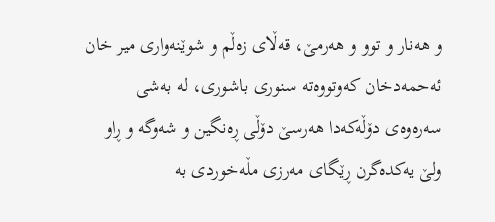و هەنار و توو و هەرمێ، قەڵای زەڵم و شوێنەواری میر خان ئەحمەدخان کەوتووەتە سنوری باشوری، لە بەشی سەرەوەی دۆڵەکەدا هەرسێ دۆڵی ڕەنگین و شەوگە و ڕاو ولێ یەکدەگرن ڕێگای مەرزی مڵەخوردی بە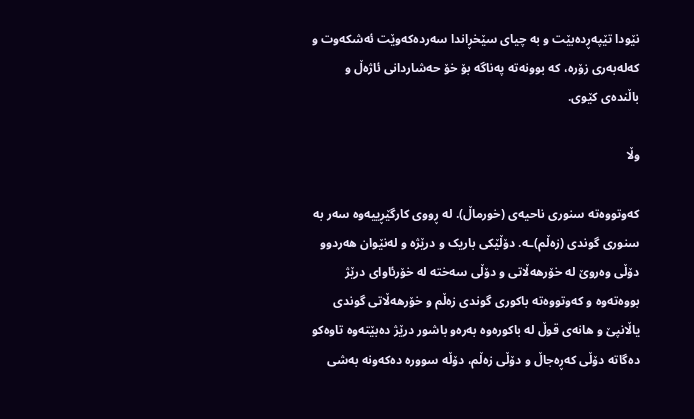نێودا تێپەڕدەبێت و بە چیای سێخڕاندا سەردەکەوێت ئەشکەوت و کەلەبەری زۆرە، کە بوونەتە پەناگە بۆ خۆ حەشاردانی ئاژەڵ و باڵندەى کێوی.

وڵا

کەوتووەتە سنوری ناحیەی (خورماڵ). لە ڕووی کارگێڕییەوە سەر بە سنوری گوندی (زەڵم)ـە. دۆڵێکی باریک و درێژە و لەنێوان هەردوو دۆڵی وەروێ لە خۆرهەڵاتی و دۆڵی سەختە لە خۆرئاوای درێژ بووەتەوە و کەوتووەتە باکوری گوندی زەڵم و خۆرهەڵاتی گوندی یاڵانپێ و هانەی قوڵ لە باکورەوە بەرەو باشور درێژ دەبێتەوە تاوەکو دەگاتە دۆڵی کەڕەجاڵ و دۆڵی زەڵم، دۆڵە سوورە دەکەونە بەشی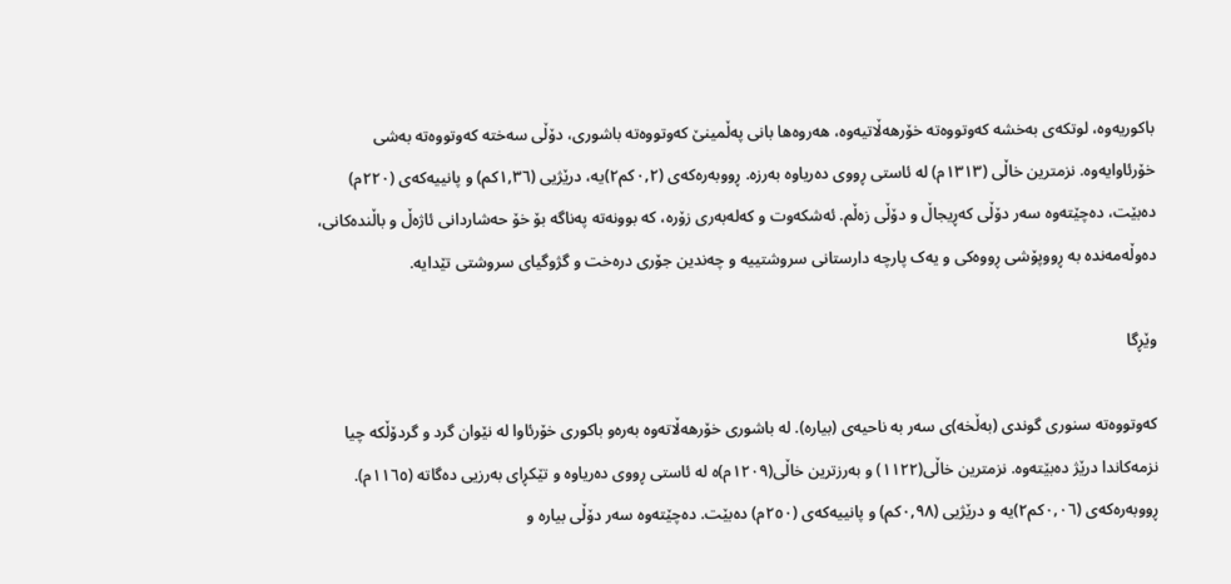باکوریەوە، لوتکەی بەخشە کەوتووەتە خۆرهەڵاتیەوە، هەروەها بانی پەڵمینێ کەوتووەتە باشوری، دۆڵی سەختە کەوتووەتە بەشی خۆرئاوایەوە. نزمترین خاڵی (١٣١٣م) لە ئاستی ڕووی دەریاوە بەرزە. ڕووبەرەکەی (٠,٢کم٢)یە، درێژیی (١,٣٦کم) و پانییەکەی (٢٢٠م) دەبێت، دەچێتەوە سەر دۆڵی کەڕيجاڵ و دۆڵی زەڵم. ئەشکەوت و کەلەبەری زۆرە، کە بوونەتە پەناگە بۆ خۆ حەشاردانی ئاژەڵ و باڵندەکانی، دەوڵەمەندە بە ڕووپۆشی ڕووەکی و یەک پارچە دارستانی سروشتییە و چەندین جۆری درەخت و گژوگیای سروشتی تێدایە.

وێڕگا

کەوتووەتە سنوری گوندی (بەڵخە)ی سەر بە ناحیەی (بیارە). لە باشوری خۆرهەڵاتەوە بەرەو باکوری خۆرئاوا لە نێوان گرد و گردۆڵکە چیا نزمەکاندا درێژ دەبێتەوە. نزمترین خاڵی(١١٢٢) و بەرزترین خاڵی(١٢٠٩م)ە لە ئاستی ڕووی دەریاوە و تێکڕای بەرزیی دەگاتە (١١٦٥م). ڕووبەرەکەی (٠,٠٦کم٢)یە و درێژیی (٠,٩٨کم) و پانییەکەی (٢٥٠م) دەبێت. دەچێتەوە سەر دۆڵی بیارە و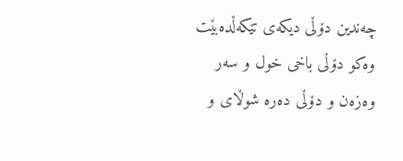چەندین دۆڵی دیکەی تێکەڵدەبێت وەکو دۆڵی باخی خول و سەر وەزەن و دۆڵی دەرە شوڵای و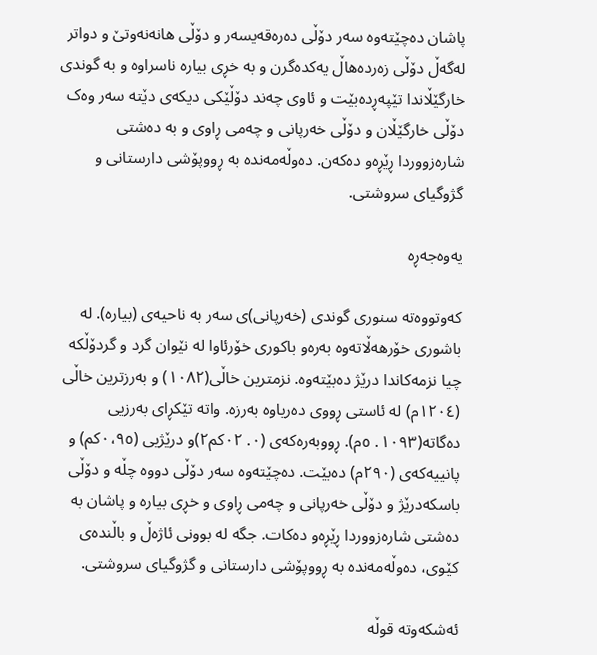پاشان دەچێتەوە سەر دۆڵی دەرەقەیسەر و دۆڵی هانەنەوتێ و دواتر لەگەڵ دۆڵی زەردەهاڵ یەکدەگرن و بە خڕی بیارە ناسراوە و بە گوندی خارگێڵاندا تێپەڕدەبێت و ئاوی چەند دۆڵێکی دیکەی دێتە سەر وەک دۆڵی خارگێڵان و دۆڵی خەرپانی و چەمی ڕاوی و بە دەشتی شارەزووردا ڕێڕەو دەکەن. دەوڵەمەندە بە ڕووپۆشی دارستانی و گژوگیای سروشتی.

یەوەجەڕە

کەوتووەتە سنوری گوندی (خەرپانی)ی سەر بە ناحیەی (بیارە). لە باشوری خۆرهەڵاتەوە بەرەو باکوری خۆرئاوا لە نێوان گرد و گردۆڵکە چیا نزمەکاندا درێژ دەبێتەوە. نزمترین خاڵی(١٠٨٢) و بەرزترین خاڵی‌ (١٢٠٤م) لە ئاستی ڕووی دەریاوە بەرزە. واتە تێکڕای بەرزیی دەگاتە(١٠٩٣. ٥م). ڕووبەرەکەی (٠. ٠٢کم٢)و درێژیی (٠،٩٥کم) و پانییەکەی (٢٩٠م) دەبێت. دەچێتەوە سەر دۆڵی دووە چڵە و دۆڵی باسکەدرێژ و دۆڵی خەرپانی و چەمی ڕاوی و خڕی بیارە و پاشان بە دەشتی شارەزووردا ڕێڕەو دەکات. جگە له ‌بوونی ئاژەڵ و باڵندەی کێوی، دەوڵەمەندە بە ڕووپۆشی دارستانی و گژوگیای سروشتی.

ئەشکەوتە قوڵە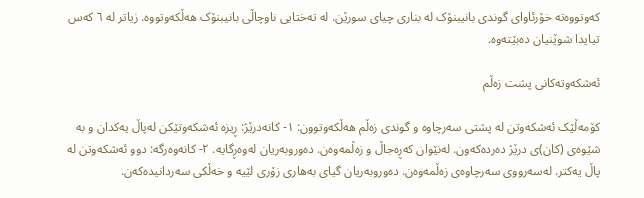کەوتووەتە خۆرئاوای گوندی بانیبنۆک لە بناری چیای سورێن. لە تەختایی ناوچاڵی بانیبنۆک هەڵکەوتووە. زیاتر لە ٦ کەس تیایدا شوێنیان دەبێتەوە.

ئەشکەوتەکانی پشت زەڵم

کۆمەڵێک ئەشکەوتن لە پشتی سەرچاوە و گوندی زەڵم هەڵکەوتوون: ١- کانەدرێژ: ڕیزە ئەشکەوتێکن لەپاڵ یەکدان و بە شێوەی (کان)ی درێژ دەردەکەون. لەنێوان کەڕەجاڵ و زەڵمەوەن. دەوروبەریان لەوەڕگایە. ٢- کانەوەرگە: دوو ئەشکەوتن لە پاڵ یەکتر. لەسەرووی سەرچاوەی زەڵمەوەن. دەوروبەریان گیای بەهاری زۆری لێیە و خەڵکی سەردانیدەکەن.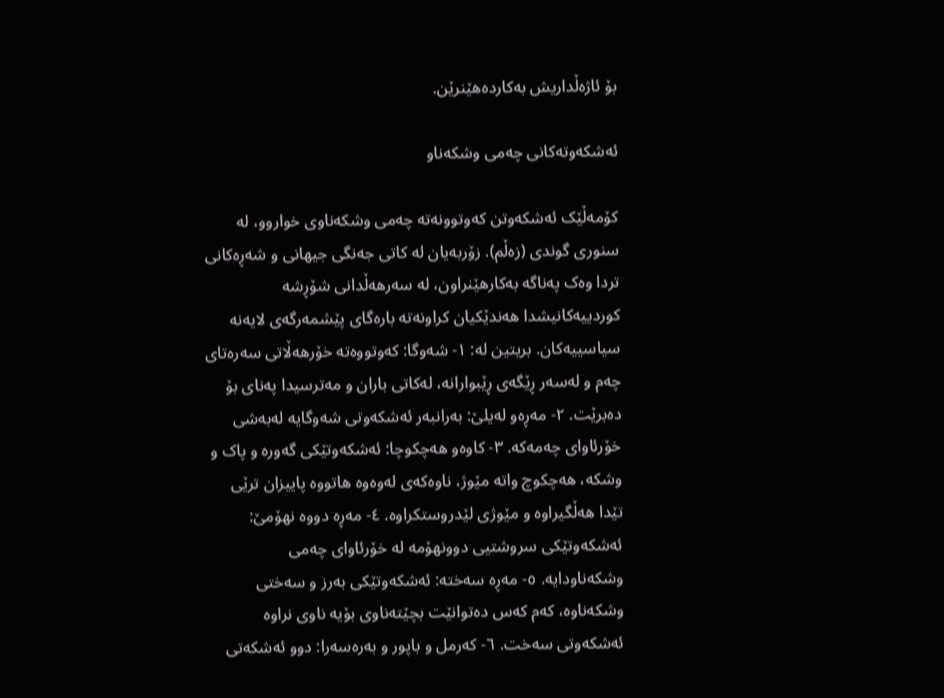بۆ ئاژەڵداریش بەکاردەهێنرێن.

ئەشکەوتەکانی چەمی وشکەناو

کۆمەڵێک ئەشکەوتن کەوتوونەتە چەمی وشکەناوی خواروو، لە سنوری گوندی (زەڵم). زۆربەیان لە کاتی جەنگی جیهانی و شەڕەکانی تردا وەک پەناگە بەکارهێنراون، لە سەرهەڵدانی شۆڕشە کوردییەکانیشدا هەندێکیان کراونەتە بارەگای پێشمەرگەی لایەنە سیاسییەکان. بریتین لە: ١- شەوگا: کەوتووەتە خۆرهەڵاتی‌ سەرەتای چەم و لەسەر ڕێگەی ڕێبوارانە، لەکاتی باران و مەترسیدا پەنای بۆ دەبرێت. ٢- مەڕەو لەیلێ: بەرانبەر ئەشکەوتی شەوگایە لەبەشی خۆرئاوای چەمەکە. ٣- کاوەو هەچکوچا: ئەشکەوتێکی گەورە و پاک و وشکە، هەچکوچ واتە مێوژ، ناوەکەی لەوەوە هاتووە پاییزان ترێی تێدا هەڵگیراوە و مێوژی لێدروستکراوە. ٤- مەڕە دووە نهۆمێ: ئەشکەوتێکی سروشتیی دوونهۆمە لە خۆرئاوای چەمی وشکەناودایە. ٥- مەڕە سەختە: ئەشکەوتێکی بەرز و سەختی وشکەناوە، کەم کەس دەتوانێت بچێتەناوی بۆیە ناوی نراوە ئەشکەوتی سەخت. ٦- کەرمل و باپور و بەرەسەرا: دوو ئەشکەتی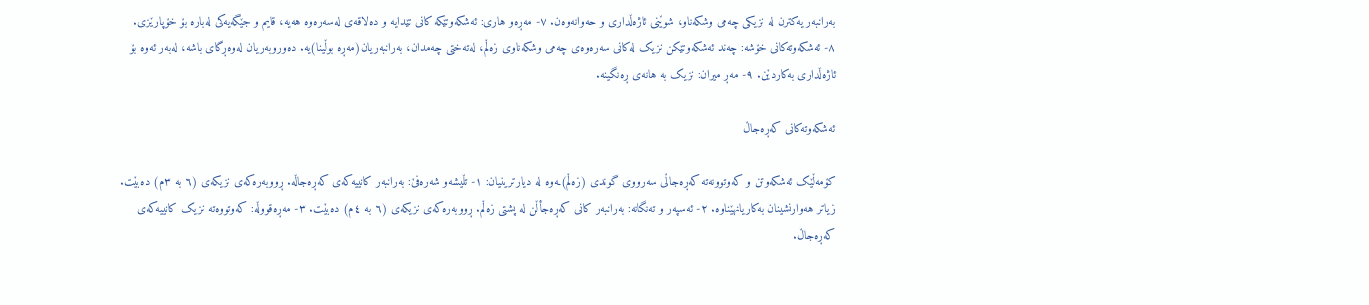بەرانبەر یەکترن لە نزیکی چەمی وشکەناو، شوێنی ئاژەڵداری و حەوانەوەن. ٧- مەڕەو هاری: ئەشکەوتێکە کانی تێدایە و دەلاقەی لەسەرەوە هەیە، قایم و جێگەیەکی لەبارە بۆ خۆپارێزی. ٨- ئەشکەوتەکانی خۆشە: چەند ئەشکەوتێکن نزیک لەکانی سەرەوەی چەمی وشکەناوی زەڵم، لەتەختی چەمدان، بەرانبەریان(مەڕە بوڵینا)یە. دەوروبەریان لەوەڕگای باشە، لەبەر ئەوە بۆ ئاژەڵداری بەکاردێن. ٩- مەڕ میران: نزیک بە هانەی ڕەنگینە.

ئەشکەوتەکانی کەڕەجاڵ

کۆمەڵێک ئەشکەوتن و کەوتوونەتە کەڕەجاڵی سەرووی گوندی (زەڵم)ـەوە لە دیارترینیان: ١- تڵیشەو شەرەفێ: بەرانبەر کانییەکەی کەڕەجاڵە. ڕووبەرەکەی نزیکەی (٦ بە ٣م) دەبێت. زیاتر هەوارنشینان بەکاریانهێناوە. ٢- ئەسپەر و تەنگانە: بەرانبەر کانی کەڕەجأڵن لە پشتی زەڵم. ڕووبەرەکەی نزیکەی (٦ بە ٤م) دەبێت. ٣- مەڕەقووڵە: کەوتووەتە نزیک کانییەکەی کەڕەجاڵ.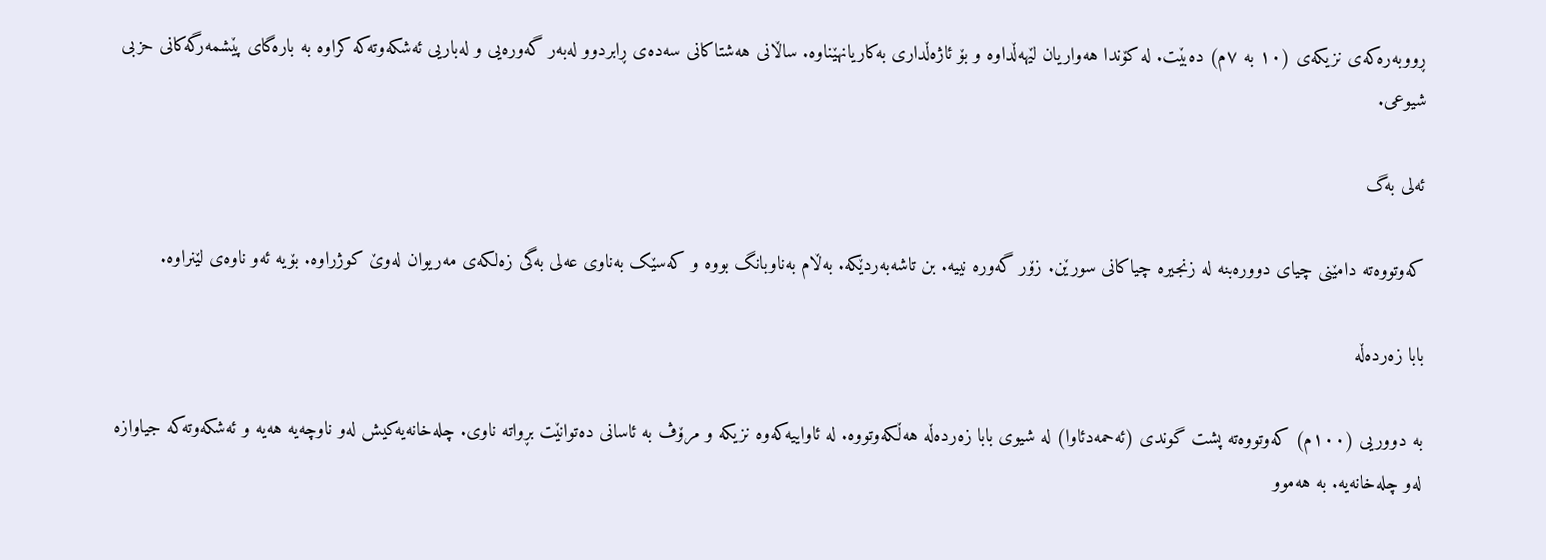ڕووبەرەکەی نزیکەی (١٠ بە ٧م) دەبێت. لە کۆندا هەواریان لێهەڵداوە و بۆ ئاژەڵداری بەکاریانهێناوە. ساڵانی هەشتاکانی سەدەی ڕابردوو لەبەر گەورەیی و لەباریی ئەشکەوتەکە کراوە بە بارەگای پێشمەرگەکانی حزبی شیوعی.

ئەلی بەگ

کەوتووەتە دامێنی چیای دوورەبنە لە زنجیرە چیاکانی سورێن. زۆر گەورە نیيە. بن تاشەبەردێکە. بەڵام بەناوبانگ بووە و کەسێک بەناوی عەلی بەگی زەلکەی مەریوان لەوێ کوژراوە. بۆیە ئەو ناوەی لێنراوە.

بابا زەردەڵە

بە دووریى (١٠٠م) کەوتووەتە پشت گوندی (ئەحمەدئاوا) لە شیوی بابا زەردەڵە هەڵکەوتووە. لە ئاواییەکەوە نزیکە و مرۆڤ بە ئاسانی دەتوانێت بڕواتە ناوی. چلەخانەیەکیش لەو ناوچەیە هەیە و ئەشکەوتەکە جیاوازە لەو چلەخانەیە. بە هەموو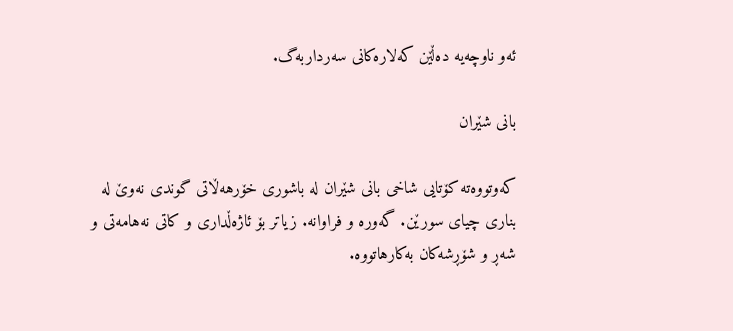ئەو ناوچەیە دەڵێن کەلارەکانی سەرداربەگ.

بانی شێران

کەوتووەتە کۆتایی شاخی بانی شێران لە باشوری خۆرهەڵاتی‌ گوندی نەوێ لە بناری چیای سورێن. گەورە و فراوانە. زیاتر بۆ ئاژەڵداری و کاتی نەهامەتی و شەڕ و شۆڕشەکان بەکارهاتووە.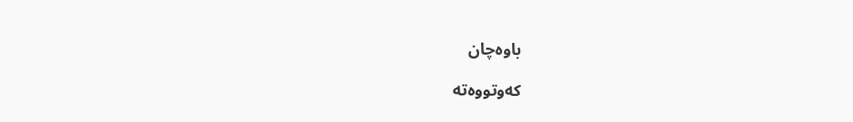باوەچان

کەوتووەتە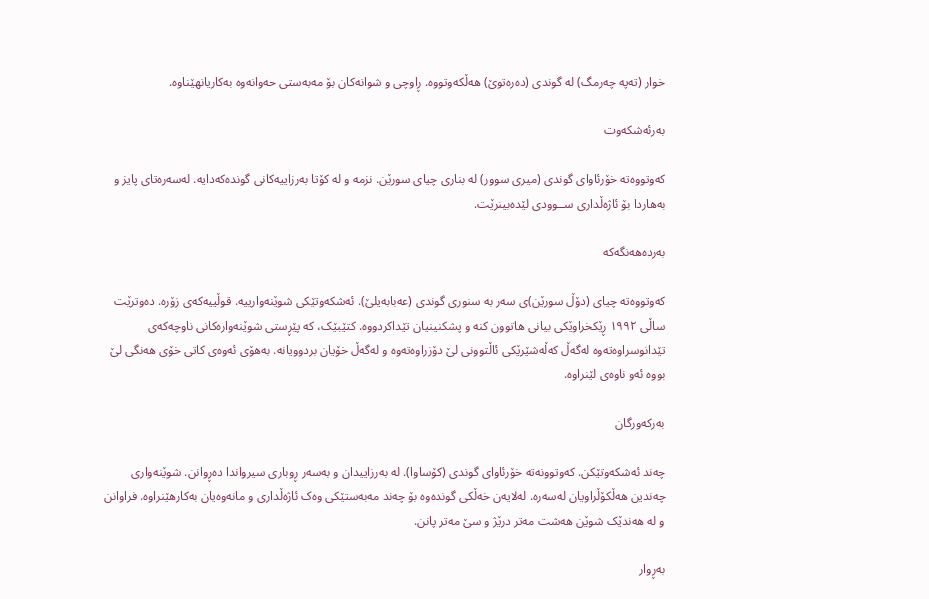خوار (تەپە چەرمگ) لە گوندی (دەرەتوێ) هەڵکەوتووە. ڕاوچی و شوانەکان بۆ مەبەستی حەوانەوە بەکاریانهێناوە.

بەرئەشکەوت

کەوتووەتە خۆرئاوای گوندی (میری سوور) لە بناری چیای سورێن. نزمە و لە کۆتا بەرزاییەکانی گوندەکەدایە. لەسەرەتای پایز و بەهاردا بۆ ئاژەڵداری ســوودی لێدەبینرێت.

بەردەهەنگەکە

کەوتووەتە چیای (دۆڵ سورێن)ی سەر بە سنوری گوندی (عەبابەیلێ). ئەشکەوتێکی شوێنەوارییە. قوڵییەکەی زۆرە. دەوترێت ساڵی ١٩٩٢ ڕێکخراوێکی بیانی هاتوون کنە و پشکنینیان تێداکردووە. کتێبێک، کە پێڕستی شوێنەوارەکانی ناوچەکەی تێدانوسراوەتەوە لەگەڵ کەڵەشێرێکی ئاڵتوونی لێ دۆزراوەتەوە و لەگەڵ خۆیان بردوویانە. بەهۆی ئەوەی کاتی خۆی هەنگی لێ بووە ئەو ناوەی لێنراوە.

بەرکەورگان

چەند ئەشکەوتێکن. کەوتوونەتە خۆرئاوای گوندی (کۆساوا). لە بەرزاییدان و بەسەر ڕوباری سیرواندا دەڕوانن. شوێنەواری چەندین هەڵکۆڵراویان لەسەرە. لەلایەن خەڵکی گوندەوە بۆ چەند مەبەستێکی وەک ئاژەڵداری و مانەوەیان بەکارهێنراوە. فراوانن و لە هەندێک شوێن هەشت مەتر درێژ و سێ مەتر پانن.

بەڕوار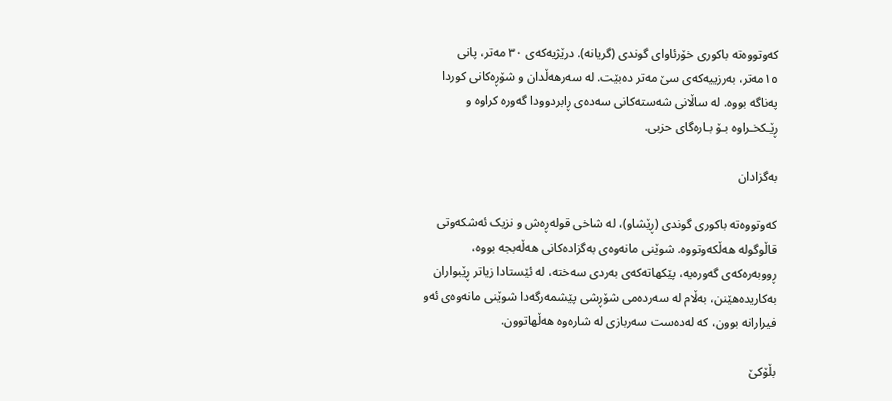کەوتووەتە باکوری خۆرئاوای گوندی (گریانە). درێژیەکەی ٣٠ مەتر، پانی ١٥مەتر، بەرزییەکەی سێ مەتر دەبێت. لە سەرهەڵدان و شۆڕەکانی کوردا پەناگە بووە. لە ساڵانی شەستەکانی سەدەی ڕابردوودا گەورە کراوە و ڕێـکخـراوە بـۆ بـارەگای حزبی.

بەگزادان

کەوتووەتە باکوری گوندی (ڕێشاو)، لە شاخی قولەڕەش و نزیک ئەشکەوتی قاڵوگولە هەڵکەوتووە. شوێنی مانەوەی بەگزادەکانی هەڵەبجە بووە، ڕووبەرەکەی گەورەیە، پێکهاتەکەی بەردی سەختە، لە ئێستادا زیاتر ڕێبواران بەکاریدەهێنن، بەڵام لە سەردەمی شۆڕشی پێشمەرگەدا شوێنی مانەوەی ئەو فیرارانە بوون، کە لەدەست سەربازی لە شارەوە هەڵهاتوون.

بڵۆکێ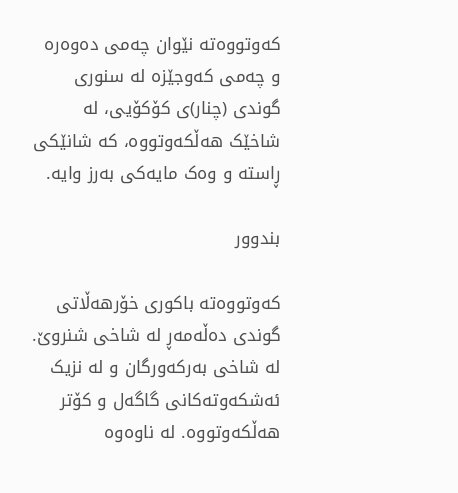کەوتووەتە نێوان چەمی دەوەرە و چەمی کەوجێزە لە سنوری گوندی (چنار)ی کۆکۆیی، لە شاخێک هەڵکەوتووە، کە شانێکی ڕاستە و وەک مایەکی بەرز وایە.

بندوور

کەوتووەتە باکوری خۆرهەڵاتی‌ گوندی دەڵەمەڕ لە شاخی شنروێ. لە شاخی بەرکەورگان و لە نزیک ئەشکەوتەکانی گاگەل و کۆتر هەڵکەوتووە. لە ناوەوە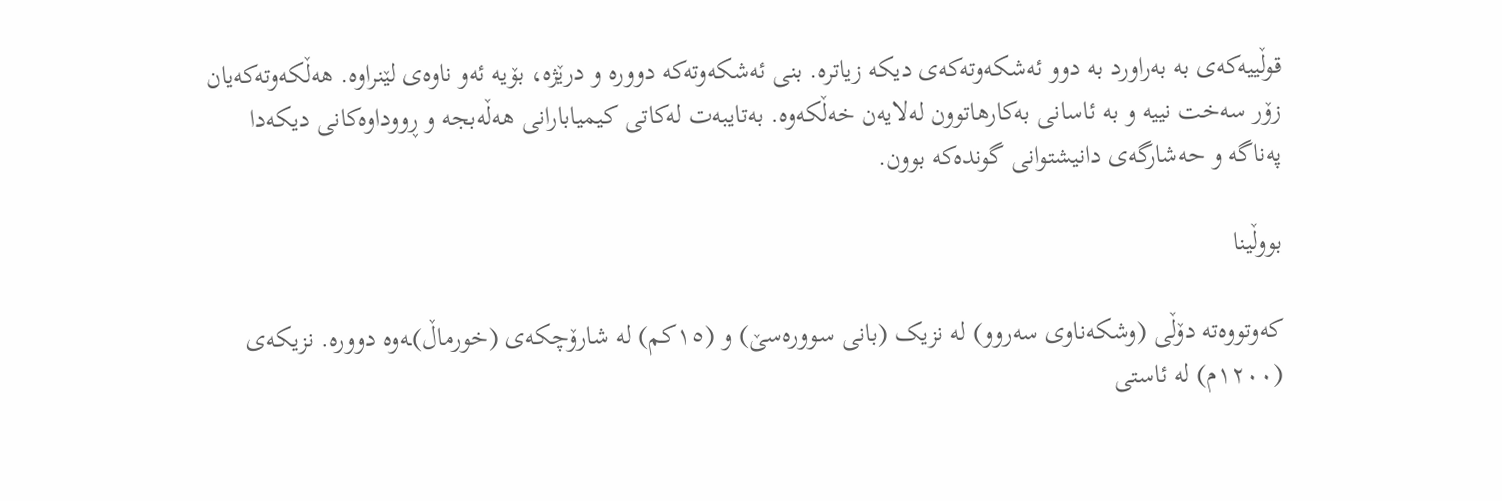قوڵییەکەی بە بەراورد بە دوو ئەشکەوتەکەی دیکە زیاترە. بنی ئەشکەوتەکە دوورە و درێژە، بۆیە ئەو ناوەی لێنراوە. هەڵکەوتەکەیان زۆر سەخت نییە و بە ئاسانی بەکارهاتوون لەلایەن خەڵکەوە. بەتایبەت لەکاتی کیمیابارانی هەڵەبجە و ڕووداوەکانی دیکەدا پەناگه ‌و حەشارگەى دانيشتوانى گوندەکە بوون.

بووڵینا

کەوتووەتە دۆڵی (وشکەناوی سەروو) لە نزیک (بانی سوورەسێ) و (١٥کم) لە شارۆچکەی (خورماڵ)ـەوە‌ دوورە. نزیکەی (١٢٠٠م) لە ئاستی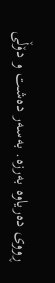ڕووی دەریاوە بەرزە. بەسەر دەشت و دۆڵی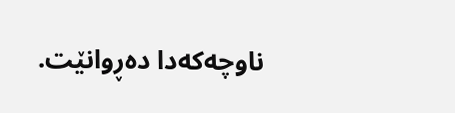ناوچەکەدا دەڕوانێت.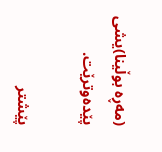(مەڕە بوڵینا)یشی پێدەوترێت.

پێشتر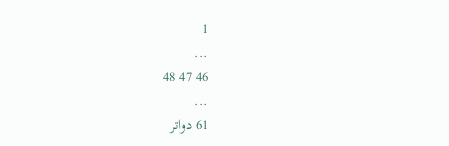1
...
46 47 48
...
61 دواتر